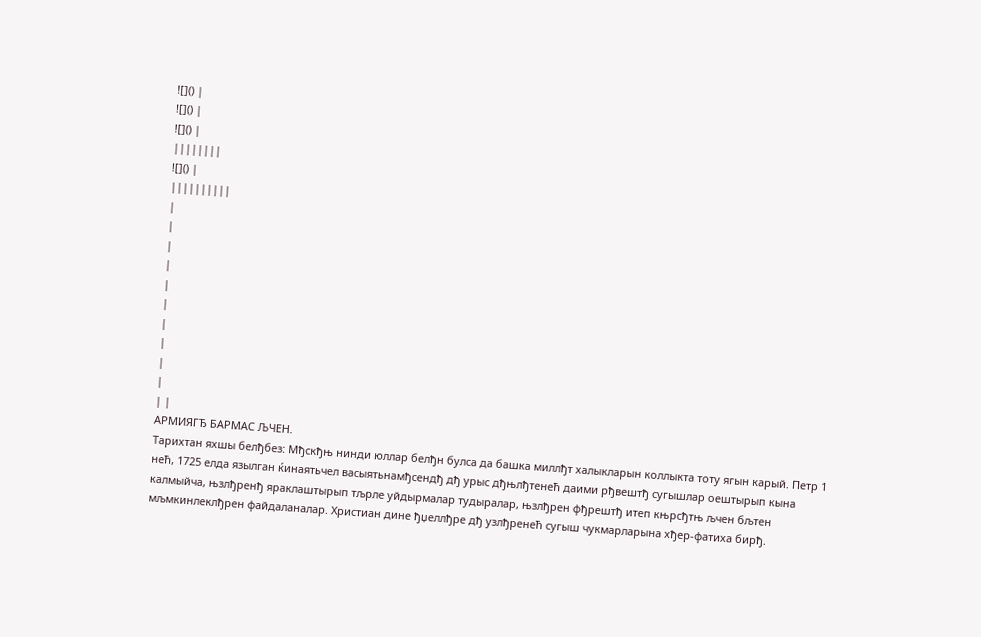![]() |
![]() |
![]() |
||||||||
![]() |
||||||||||
|
|
|
|
|
|
|
|
|
|
| |
АРМИЯГЂ БАРМАС ЉЧЕН.
Тарихтан яхшы белђбез: Мђскђњ нинди юллар белђн булса да башка миллђт халыкларын коллыкта тоту ягын карый. Петр 1 нећ, 1725 елда язылган ќинаятьчел васыятьнамђсендђ дђ урыс дђњлђтенећ даими рђвештђ сугышлар оештырып кына калмыйча, њзлђренђ яраклаштырып тљрле уйдырмалар тудыралар, њзлђрен фђрештђ итеп књрсђтњ љчен бљтен мљмкинлеклђрен файдаланалар. Христиан дине ђџеллђре дђ узлђренећ сугыш чукмарларына хђер-фатиха бирђ.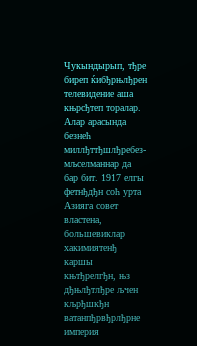Чукындырып, тђре биреп ќибђрњлђрен телевидение аша књрсђтеп торалар. Алар арасында безнећ миллђттђшлђребез-мљселманнар да бар бит. 1917 елгы фетнђдђн соћ урта Азияга совет властена, большевиклар хакимиятенђ каршы књтђрелгђн, њз дђњлђтлђре љчен кљрђшкђн ватанпђрвђрлђрне империя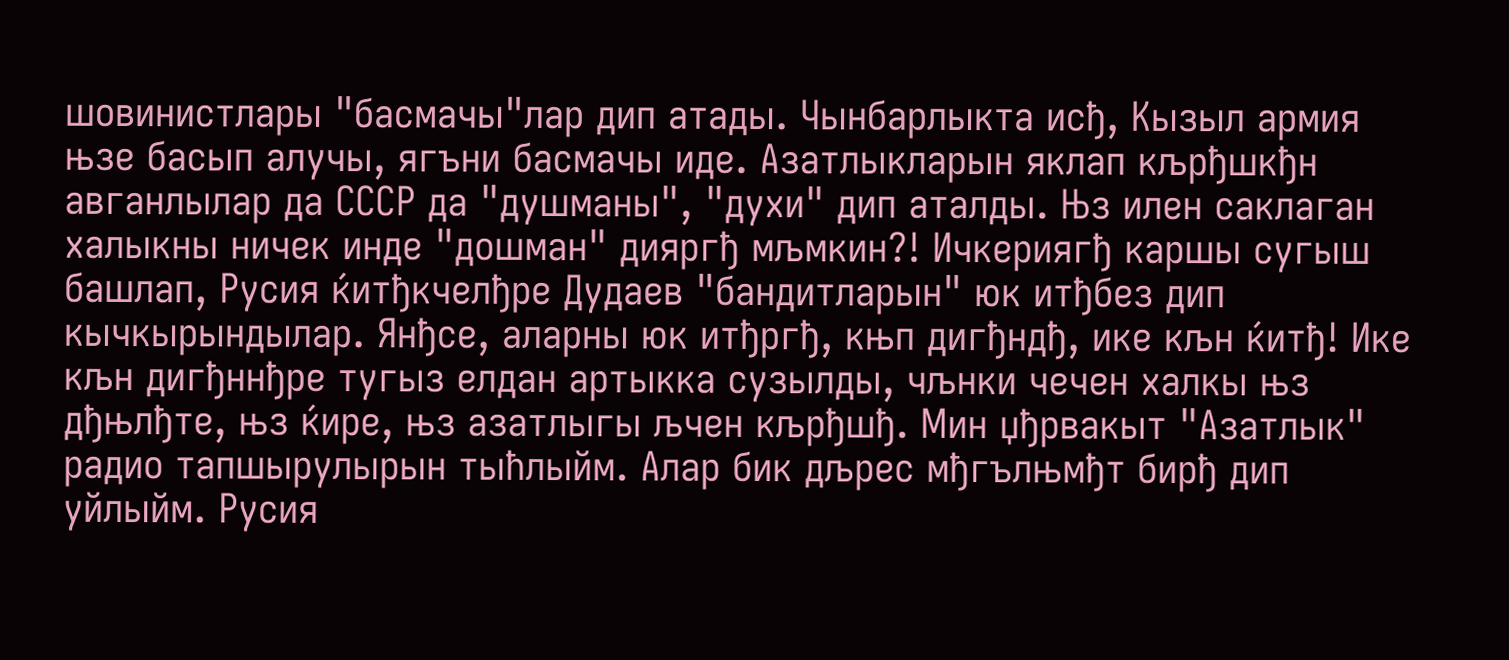шовинистлары "басмачы"лар дип атады. Чынбарлыкта исђ, Кызыл армия њзе басып алучы, ягъни басмачы иде. Азатлыкларын яклап кљрђшкђн авганлылар да СССР да "душманы", "духи" дип аталды. Њз илен саклаган халыкны ничек инде "дошман" дияргђ мљмкин?! Ичкериягђ каршы сугыш башлап, Русия ќитђкчелђре Дудаев "бандитларын" юк итђбез дип кычкырындылар. Янђсе, аларны юк итђргђ, књп дигђндђ, ике кљн ќитђ! Ике кљн дигђннђре тугыз елдан артыкка сузылды, чљнки чечен халкы њз дђњлђте, њз ќире, њз азатлыгы љчен кљрђшђ. Мин џђрвакыт "Азатлык" радио тапшырулырын тыћлыйм. Алар бик дљрес мђгълњмђт бирђ дип уйлыйм. Русия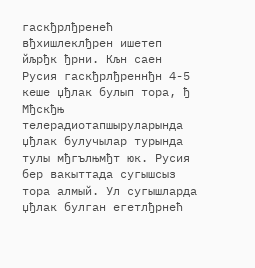гаскђрлђренећ вђхишлеклђрен ишетеп йљрђк ђрни. Кљн саен Русия гаскђрлђреннђн 4-5 кеше џђлак булып тора, ђ Мђскђњ телерадиотапшыруларында џђлак булучылар турында тулы мђгълњмђт юк. Русия бер вакыттада сугышсыз тора алмый. Ул сугышларда џђлак булган егетлђрнећ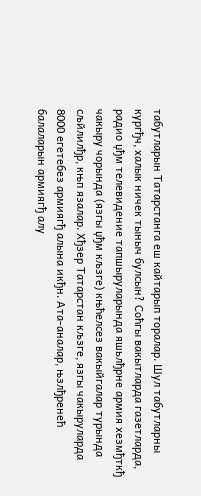табутларын Татарстанга еш кайтарып торалар. Шул табутларны кургђч, халык ничек тыныч булсын? Соћгы вакытларда газетларда, радио џђм телевидение тапшыруларында яшьлђрне армия хезмђткђ чакыру чорында (язгы џђм кљзге) књћелсез вакыйгалар турында сљйлилђр, књп язалар. Хђзер Татарстан кљзге, язгы чакыруларда 8000 егетебез армиягђ алына икђн. Ата-аналар, њзлђренећ балаларын армиягђ алу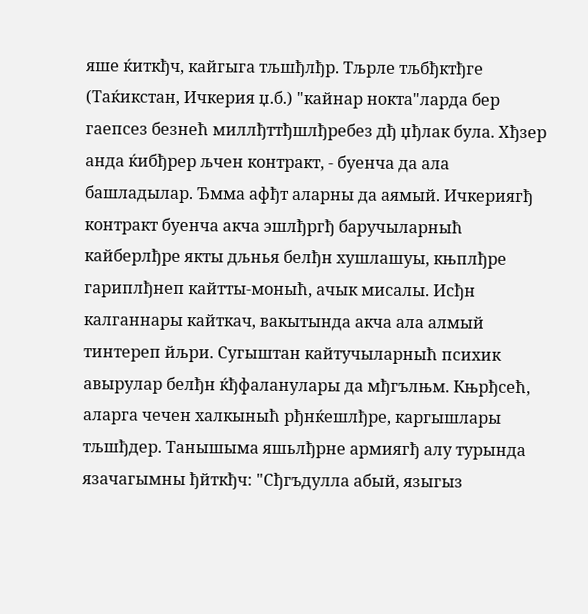яше ќиткђч, кайгыга тљшђлђр. Тљрле тљбђктђге (Таќикстан, Ичкерия џ.б.) "кайнар нокта"ларда бер гаепсез безнећ миллђттђшлђребез дђ џђлак була. Хђзер анда ќибђрер љчен контракт, - буенча да ала башладылар. Ђмма афђт аларны да аямый. Ичкериягђ контракт буенча акча эшлђргђ баручыларныћ кайберлђре якты дљнья белђн хушлашуы, књплђре гариплђнеп кайтты-моныћ, ачык мисалы. Исђн калганнары кайткач, вакытында акча ала алмый тинтереп йљри. Сугыштан кайтучыларныћ психик авырулар белђн ќђфаланулары да мђгълњм. Књрђсећ, аларга чечен халкыныћ рђнќешлђре, каргышлары тљшђдер. Танышыма яшьлђрне армиягђ алу турында язачагымны ђйткђч: "Сђгъдулла абый, языгыз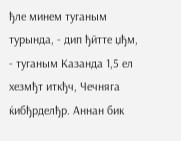ђле минем туганым турында, - дип ђйтте џђм, - туганым Казанда 1,5 ел хезмђт иткђч, Чечняга ќибђрделђр. Аннан бик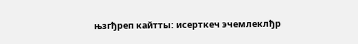њзгђреп кайтты: исерткеч эчемлеклђр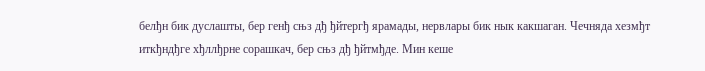белђн бик дуслашты, бер генђ сњз дђ ђйтергђ ярамады, нервлары бик нык какшаган. Чечняда хезмђт иткђндђге хђллђрне сорашкач, бер сњз дђ ђйтмђде. Мин кеше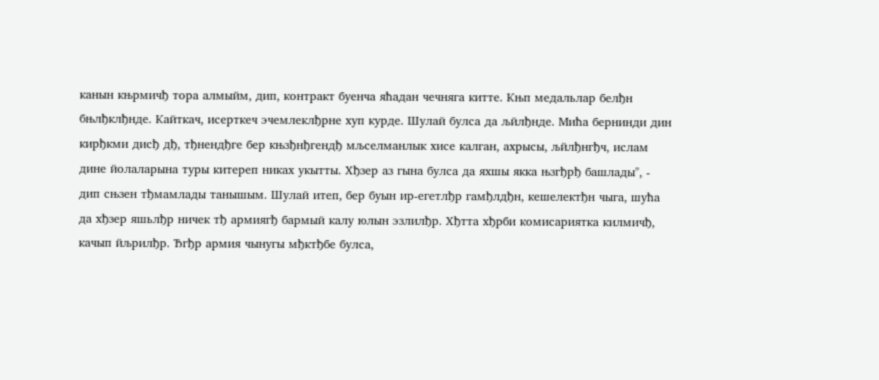канын књрмичђ тора алмыйм, дип, контракт буенча яћадан чечняга китте. Књп медальлар белђн бњлђклђнде. Кайткач, исерткеч эчемлеклђрне хуп курде. Шулай булса да љйлђнде. Мића бернинди дин кирђкми дисђ дђ, тђнендђге бер књзђнђгендђ мљселманлык хисе калган, ахрысы, љйлђнгђч, ислам дине йолаларына туры китереп никах укытты. Хђзер аз гына булса да яхшы якка њзгђрђ башлады", - дип сњзен тђмамлады танышым. Шулай итеп, бер буын ир-егетлђр гамђлдђн, кешелектђн чыга, шућа да хђзер яшьлђр ничек тђ армиягђ бармый калу юлын эзлилђр. Хђтта хђрби комисариятка килмичђ, качып йљрилђр. Ђгђр армия чынугы мђктђбе булса,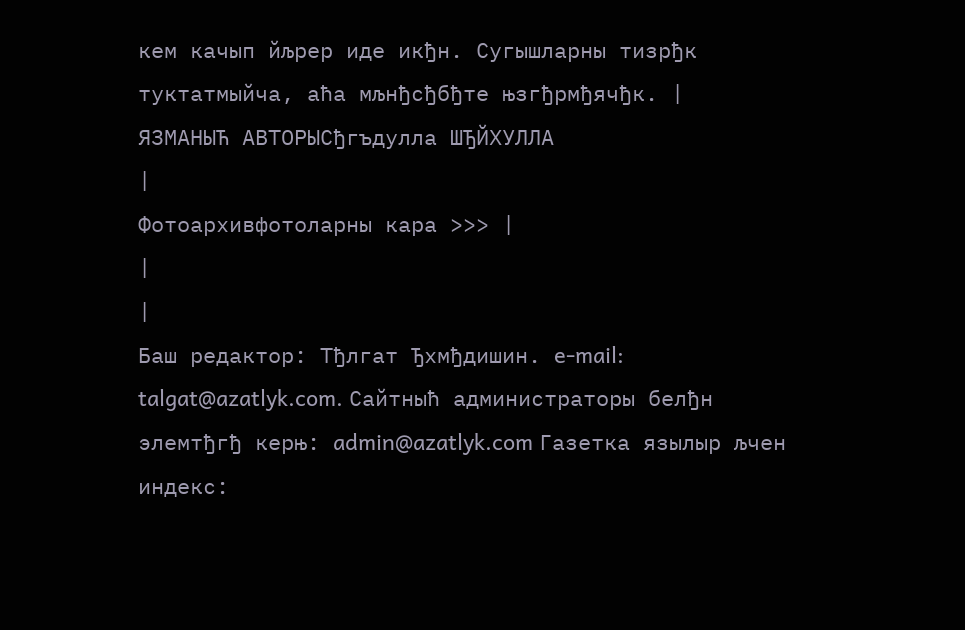кем качып йљрер иде икђн. Сугышларны тизрђк туктатмыйча, аћа мљнђсђбђте њзгђрмђячђк. |
ЯЗМАНЫЋ АВТОРЫСђгъдулла ШЂЙХУЛЛА
|
Фотоархивфотоларны кара >>> |
|
|
Баш редактор: Тђлгат Ђхмђдишин. e-mail: talgat@azatlyk.com. Сайтныћ администраторы белђн элемтђгђ керњ: admin@azatlyk.com Газетка язылыр љчен индекс: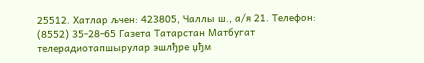25512. Хатлар љчен: 423805, Чаллы ш., а/я 21. Телефон: (8552) 35-28-65 Газета Татарстан Матбугат телерадиотапшырулар эшлђре џђм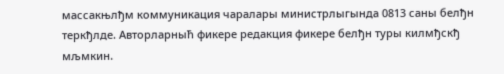массакњлђм коммуникация чаралары министрлыгында 0813 саны белђн теркђлде. Авторларныћ фикере редакция фикере белђн туры килмђскђ мљмкин.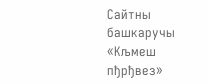Сайтны башкаручы «Кљмеш пђрђвез»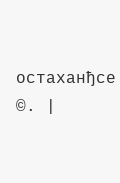остаханђсе ©. |